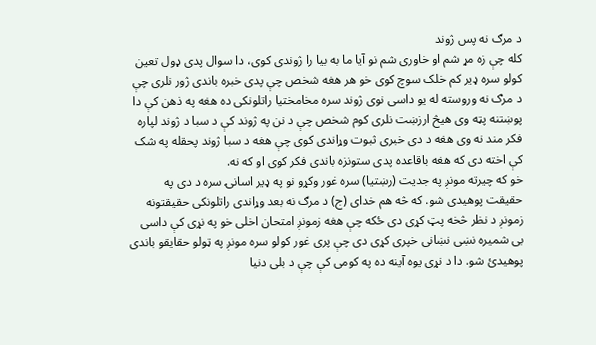د مرګ نه پس ژوند
کله چې زه مړ شم او خاوری شم نو آیا ما به بیا را ژوندی کوی، دا سوال پدی ډول تعین کولو سره ډیر کم خلک سوچ کوی خو هر هغه شخص چې پدی خبره باندی ژور نلری چې د مرګ نه وروسته له یو داسی نوی ژوند سره مخامختیا راتلونکی ده هغه په ذهن کې دا پوښتنه پټه وی هیڅ ارزښت نلری کوم شخص چې د نن په ژوند کې د سبا د ژوند لپاره فکر مند نه وی هغه د دی خبری ثبوت وړاندی کوی چې هغه د سبا ژوند پحقله په شک کې اخته دی که هغه باقاعده پدی ستونزه باندی فکر کوی او که نه.
خو که چیرته مونږ په جدیت (رښتیا) سره غور وکړو نو په ډیر اسانۍ سره د دی په حقیقت پوهیدی شو. که څه هم خدای (ج) د مرګ نه بعد وړاندی راتلونکی حقیقتونه زمونږ د نظر څخه پټ کړی دی ځکه چې هغه زمونږ امتحان اخلی خو په نړی کې داسی بی شمیره نښی نښانی خپری کړی دی چې پری غور کولو سره مونږ په ټولو حقایقو باندی پوهیدئ شو. دا د نړی یوه آینه ده په کومی کې چې د بلی دنیا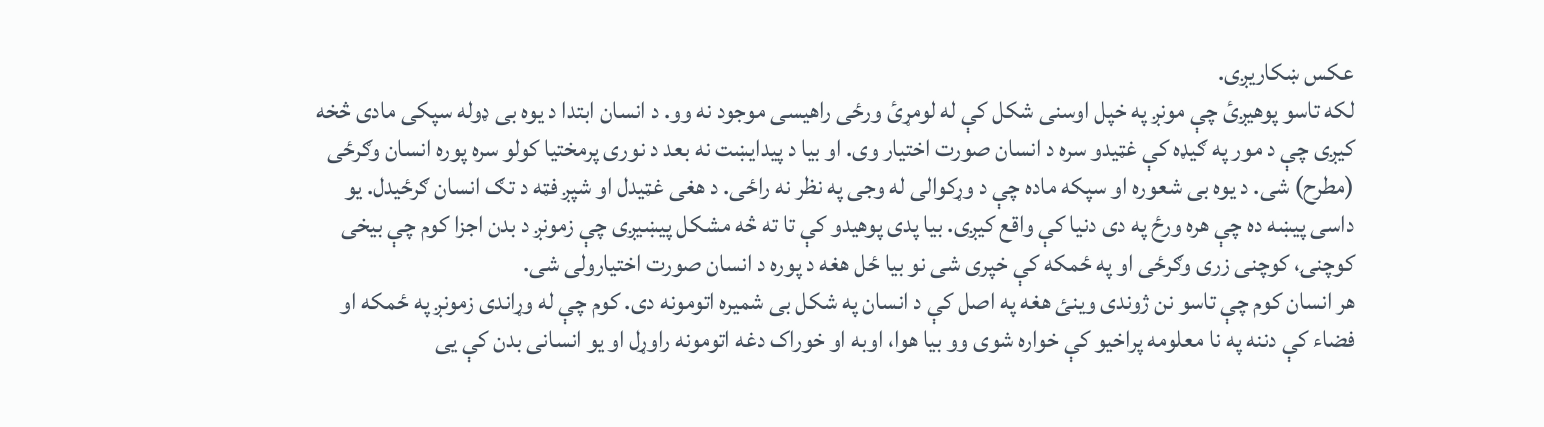عکس ښکاریږی.
لکه تاسو پوهیږئ چې مونږ په خپل اوسنی شکل کې له لومړئ ورځی راهیسی موجود نه وو. د انسان ابتدا د یوه بی ډوله سپکی مادی څخه کیږی چې د مور په ګیډه کې غټیدو سره د انسان صورت اختیار وی. او بیا د پیدايښت نه بعد د نوری پرمختیا کولو سره پوره انسان وګرځی (مطرح) شی. د یوه بی شعوره او سپکه ماده چې د وړکوالی له وجی په نظر نه راځی. د هغی غټیدل او شپږ فټه د تګ انسان ګرځیدل. یو داسی پیښه ده چې هره ورځ په دی دنیا کې واقع کیږی. بیا پدی پوهیدو کې تا ته څه مشکل پیښیږی چې زمونږ د بدن اجزا کوم چې بیخی کوچنۍ، کوچنی زری وګرځی او په ځمکه کې خپری شی نو بیا ځل هغه د پوره د انسان صورت اختیارولی شی.
هر انسان کوم چې تاسو نن ژوندی وینئ هغه په اصل کې د انسان په شکل بی شمیره اتومونه دی. کوم چې له وړاندی زمونږ په ځمکه او فضاء کې دننه په نا معلومه پراخیو کې خواره شوی وو بیا هوا، اوبه او خوراک دغه اتومونه راوړل او یو انسانی بدن کې یی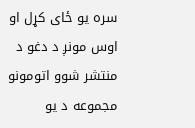سره یو ځای کړل او اوس مونږ د دغو د منتشر شوو اتومونو مجموعه د یو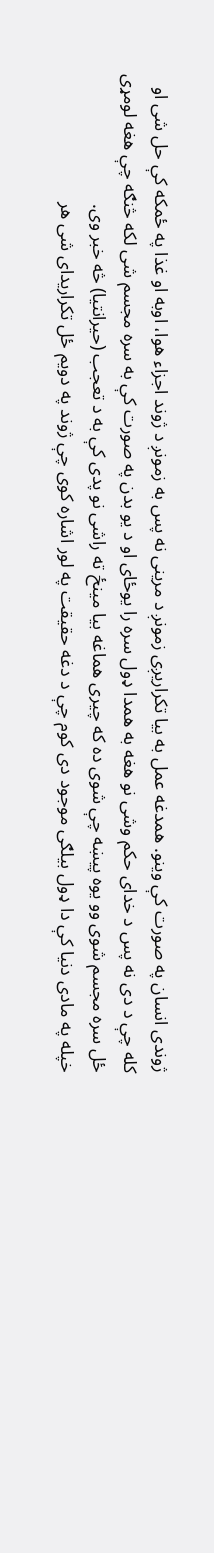ژوندی انسان په صورت کې وینو. همدغه عمل به بیا تکراریږی زمونږ د مرینی نه پس به زمونږ د ژوند اجزاء هوا، اوبه او غذا په ځمکه کې حل شی او کله چې د دی نه پس د خدای حکم وشی نو هغه به همدا ډول سره را یوځای او د یو بدن په صورت کې به سره مجسم شی لکه څنګه چې هغه لومړی ځل سره مجسم شوی وو یوه پیښه چې شوی ده که چیری هماغه بیا مینځ ته راشی نو پدی کې به د تعجب (حیرانتیا) څه خبر وی.
خپله په مادی دنیا کې دا ډول بیلګی موجود دی کوم چې د دغه حقیقت په لور اشاره کوی چې ژوند په دویم ځل تکراریدای شی هر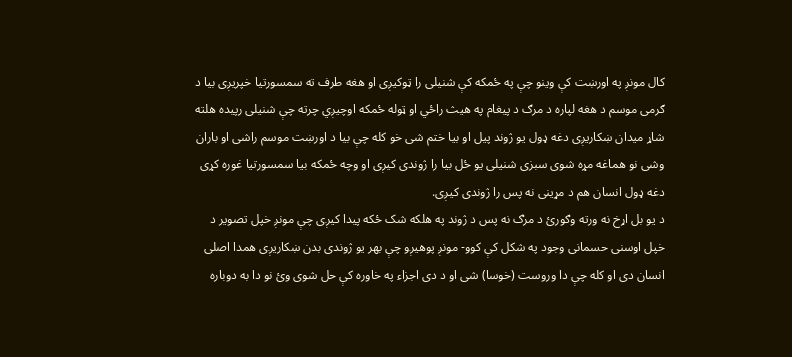کال مونږ په اورښت کې وینو چې په ځمکه کې شنیلی را ټوکیږی او هغه طرف ته سمسورتیا خپریږی بیا د ګرمی موسم د هغه لپاره د مرګ د پیغام په هیث راځي او ټوله ځمکه اوچیږي چرته چې شنیلی رپیده هلته شاړ میدان ښکاریږی دغه ډول یو ژوند پیل او بیا ختم شی خو کله چې بیا د اورښت موسم راشی او باران وشی نو هماغه مړه شوی سبزی شنیلی یو ځل بیا را ژوندی کیږی او وچه ځمکه بیا سمسورتیا غوره کړی دغه ډول انسان هم د مړینی نه پس را ژوندی کیږی.
د یو بل اړخ نه ورته وګورئ د مرګ نه پس د ژوند په هلکه شک ځکه پیدا کیږی چې مونږ خپل تصویر د خپل اوسنی حسمانی وجود په شکل کې کوو- مونږ پوهیږو چې بهر یو ژوندی بدن ښکاریږی همدا اصلی انسان دی او کله چې دا وروست (خوسا) شی او د دی اجزاء په خاوره کې حل شوی وئ نو دا به دوباره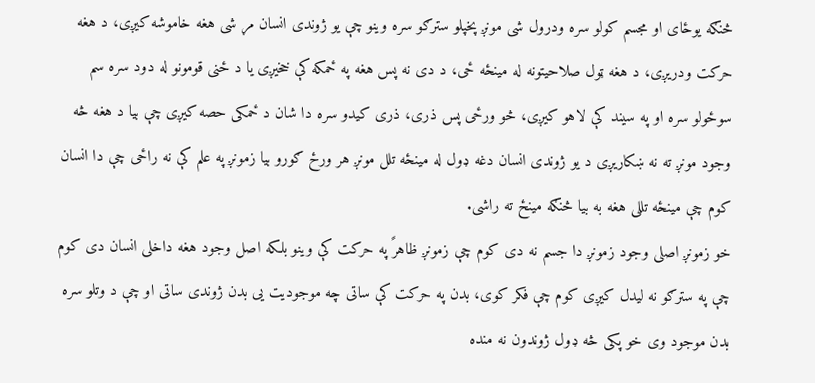څنګه یوځای او مجسم کولو سره ودرول شی مونږ پخپلو سترګو سره وینو چې یو ژوندی انسان مړ شی هغه خاموشه کیږی، د هغه حرکت ودریږی، د هغه ټول صلاحیتونه له مینځه ځی، د دی نه پس هغه په ځمکه کې خخیږی یا د ځنی قومونو له دود سره سم سوځولو سره او په سیند کې لاهو کیږی، څو ورځی پس ذری، ذری کیدو سره دا شان د ځمکی حصه کیږی چې بیا د هغه څه وجود مونږ ته نه ښکاریږی د یو ژوندی انسان دغه ډول له مینځه تلل مونږ هر ورځ ګورو بیا زمونږ په علم کې نه راځی چې دا انسان کوم چې مینځه تللی هغه به بیا څنګه مینځ ته راشی.
خو زمونږ اصلی وجود زمونږ دا جسم نه دی کوم چې زمونږ ظاهرً په حرکت کې وینو بلکه اصل وجود هغه داخلی انسان دی کوم چې په سترګو نه لیدل کیږی کوم چې فکر کوی، بدن په حرکت کې ساتی چه موجودیت یی بدن ژوندی ساتی او چې د وتلو سره بدن موجود وی خو پکی څه ډول ژوندون نه منده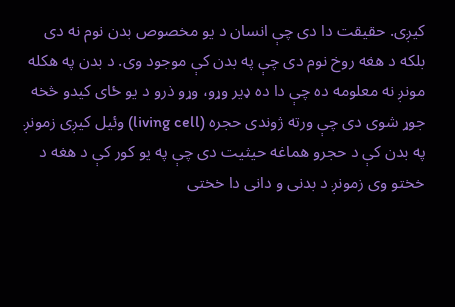کیږی. حقیقت دا دی چې انسان د یو مخصوص بدن نوم نه دی بلکه د هغه روخ نوم دی چې په بدن کې موجود وی. د بدن په هکله مونږ نه معلومه ده چې دا ده ډیر وړو، وړو ذرو د یو ځای کیدو څخه جوړ شوی دی چې ورته ژوندی حجره (living cell) وئیل کیږی زمونږ په بدن کې د حجرو هماغه حیثیت دی چې په یو کور کې د هغه د خختو وی زمونږ د بدنی و دانی دا خختی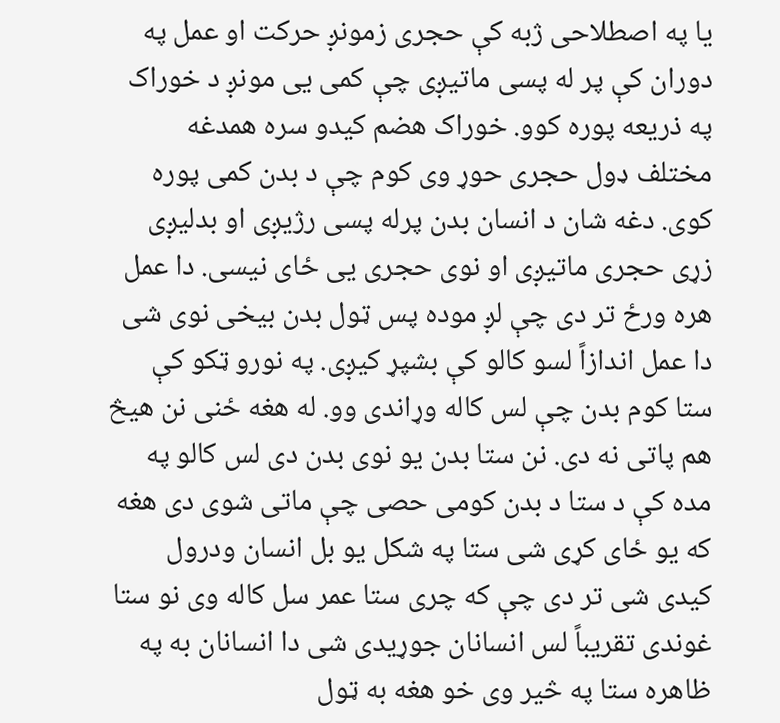یا په اصطلاحی ژبه کې حجری زمونږ حرکت او عمل په دوران کې پر له پسی ماتیږی چې کمی یی مونږ د خوراک په ذریعه پوره کوو. خوراک هضم کیدو سره همدغه مختلف ډول حجری حوړ وی کوم چې د بدن کمی پوره کوی. دغه شان د انسان بدن پرله پسی رژیږی او بدلیږی زړی حجری ماتیږی او نوی حجری یی ځای نیسی. دا عمل هره ورځ تر دی چې لږ موده پس ټول بدن بیخی نوی شی
دا عمل اندازاً لسو کالو کې بشپړ کیږی. په نورو ټکو کې ستا کوم بدن چې لس کاله وړاندی وو. له هغه ځنی نن هیڅ هم پاتی نه دی. نن ستا بدن یو نوی بدن دی لس کالو په مده کې د ستا د بدن کومی حصی چې ماتی شوی دی هغه که یو ځای کړی شی ستا په شکل یو بل انسان ودرول کیدی شی تر دی چې که چری ستا عمر سل کاله وی نو ستا غوندی تقریباً لس انسانان جوړیدی شی دا انسانان به په ظاهره ستا په څیر وی خو هغه به ټول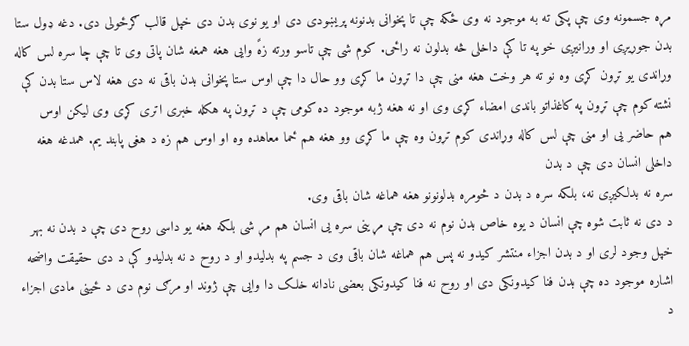مړه جسمونه وی چې پکی ته به موجود نه وی ځکه چې تا پخوانی بدنونه پریښودی دی او یو نوی بدن دی خپل قالب ګرځولی دی. دغه ډول ستا بدن جوړیږی او ورانیږی خو په تا کې داخلی څه بدلون نه راځی. کوم شی چې تاسو ورته زهً وایی هغه همغه شان پاتی وی تا چې چا سره لس کاله وړاندی یو تړون کړی وه نو ته هر وخت هغه منی چې دا تړون ما کړی وو حال دا چې اوس ستا پخوانی بدن باقی نه دی هغه لاس ستا بدن کې نشته کوم چې تړون په کاغذاتو باندی امضاء کړی وی او نه هغه ژبه موجود ده کومی چې د تړون په هکله خبری اتری کړی وی لیکن اوس هم حاضر یی او منی چې لس کاله وړاندی کوم تړون وه چې ما کړی وو هغه هم ځما معاهده وه او اوس هم زه د هغی پابند یم. همدغه هغه داخلی انسان دی چې د بدن
سره نه بدلکیږی نه، بلکه سره د بدن د څومره بدلونونو هغه هماغه شان باقی وی.
د دی نه ثابت شوه چې انسان د یوه خاص بدن نوم نه دی چې مړینی سره یی انسان هم مړ شی بلکه هغه یو داسی روح دی چې د بدن نه بهر خپل وجود لری او د بدن اجزاء منتشر کیدو نه پس هم هماغه شان باقی وی د جسم په بدلیدو او د روح د نه بدلیدو کې د دی حقیقت واضحه اشاره موجود ده چې بدن فنا کیدونکی دی او روح نه فنا کیدونکی بعضی نادانه خلک دا وایی چې ژوند او مرګ نوم دی د ځینی مادی اجزاء د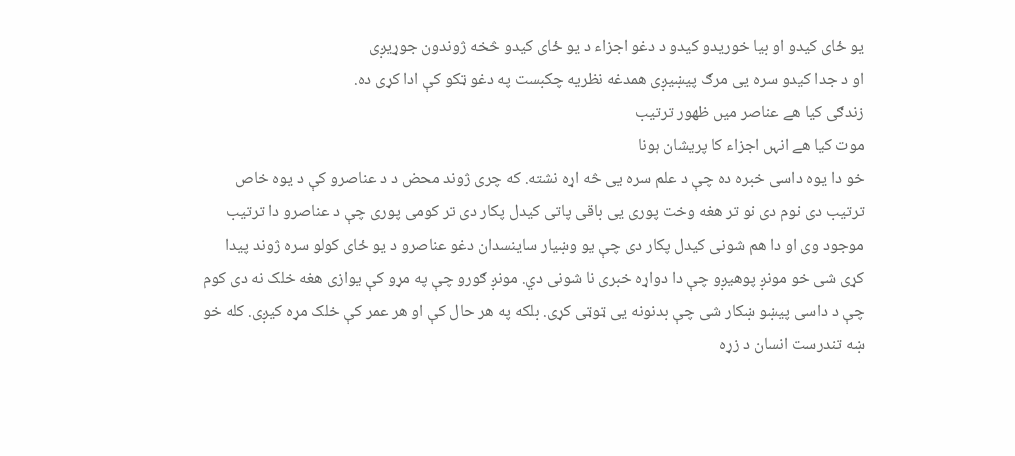یو ځای کیدو او بیا خوریدو کیدو د دغو اجزاء د یو ځای کیدو څخه ژوندون جوړیږی
او د جدا کیدو سره یی مرګ پیښیږی همدغه نظریه چکبست په دغو ټکو کې ادا کړی ده.
زندګی کیا ھے عناصر میں ظهور ترتیب
موت کیا هے انہں اجزاء کا پریشان ہونا
خو دا یوه داسی خبره ده چې د علم سره یی څه اړه نشته. که چری ژوند محض د د عناصرو کې د یوه خاص ترتیب دی نوم دی نو تر هغه وخت پوری یی باقی پاتی کیدل پکار دی تر کومی پوری چې د عناصرو دا ترتیب موجود وی او دا هم شونی کیدل پکار دی چې یو وښیار ساینسدان دغو عناصرو د یو ځای کولو سره ژوند پیدا کړی شی خو مونږ پوهیږو چې دا دواړه خبری نا شونی دي. مونږ ګورو چې په مړو کې یوازی هغه خلک نه دی کوم چې د داسی پیښو ښکار شی چې بدنونه یی ټوټی کړی. بلکه په هر حال کې او هر عمر کې خلک مړه کیږی. کله خو ښه تندرست انسان د زړه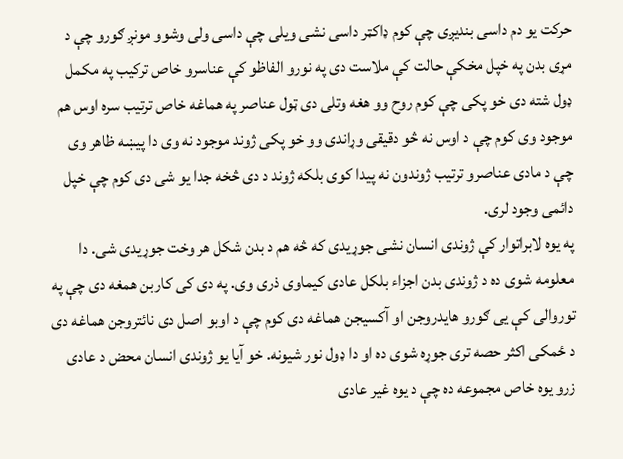حرکت یو دم داسی بندیږی چې کوم ډاکټر داسی نشی ویلی چې داسی ولی وشوو مونږ ګورو چې د مړی بدن په خپل مخکې حالت کې ملاست دی په نورو الفاظو کې عناسرو خاص ترکیب په مکمل ډول شته دی خو پکی چې کوم روح وو هغه وتلی دی ټول عناصر په هماغه خاص ترتیب سره اوس هم موجود وی کوم چې د اوس نه څو دقیقی وړاندی وو خو پکی ژوند موجود نه وی دا پیښه ظاهر وی چې د مادی عناصرو ترتیب ژوندون نه پیدا کوی بلکه ژوند د دی څخه جدا یو شی دی کوم چې خپل دائمی وجود لری.
په یوه لابراتوار کې ژوندی انسان نشی جوړیدی که څه هم د بدن شکل هر وخت جوړیدی شی. دا معلومه شوی ده د ژوندی بدن اجزاء بلکل عادی کیماوی ذری وی. په دی کی کاربن همغه دی چې په توروالی کې یی ګورو هایدروجن او آکسیجن هماغه دی کوم چې د اوبو اصل دی نائتروجن هماغه دی د ځمکی اکثر حصه تری جوړه شوی ده او دا ډول نور شیونه. خو آیا یو ژوندی انسان محض د عادی زرو یوه خاص مجموعه ده چې د یوه غیر عادی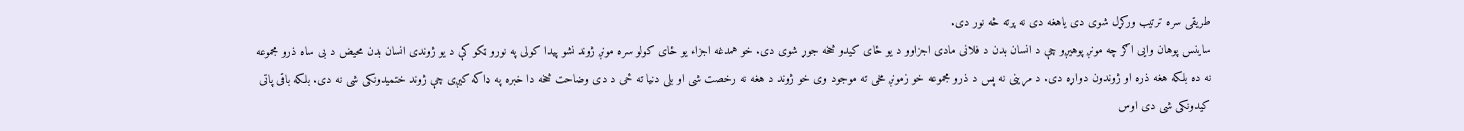طریقی سره ترتیب ورکړل شوی دی یاهغه دی نه پرته څه نور دی.
ساینس پوهان وایی اګر چه مونږ پوهیږو چې د انسان بدن د فلانی مادی اجزاوو د یو ځای کیدو څخه جوړ شوی دی. خو همدغه اجزاء یو ځای کولو سره مونږ ژوند نشو پیدا کولی په نورو ټکو کې د یو ژوندی انسان بدن محیض د بی ساه ذرو مجموعه نه ده بلکه هغه ذره او ژوندون دواړه دی. د مړینی نه پس د ذرو مجموعه خو زمونږ مخی ته موجود وی خو ژوند د هغه نه رخصت شی او بلی دنیا ته ځی د دی وضاحت څخه دا خبره په ډاکه کیږی چې ژوند ختمیدونکی شی نه دی. بلکه باقی پاتی کیدونکی شی دی اوس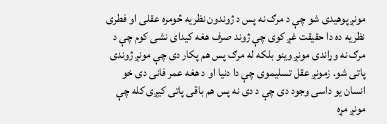مونږ پوهیدی شو چې د مرګ نه پس د ژوندون نظریه څومره عقلی او فطری نظریه ده دا حقیقت غږ کوی چې ژوند صرف هغه کیدای نشی کوم چې د مرګ نه وړاندی مونږ وینو بلکه له مرګ پس هم پکار دی چې مونږ ژوندی پاتی شو. زمونږ عقل تسلیموی چې دا دنیا او د هغه عمر فانی دی خو انسان یو داسی وجود دی چې د دی نه پس هم باقی پاتی کیږی کله چې مونږ مړه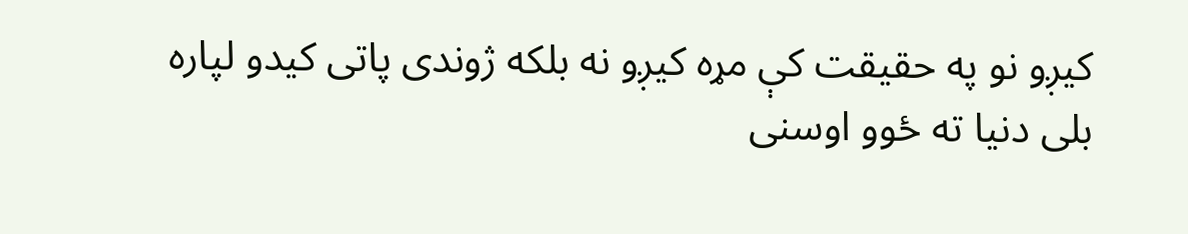کیږو نو په حقیقت کې مړه کیږو نه بلکه ژوندی پاتی کیدو لپاره بلی دنیا ته ځوو اوسنی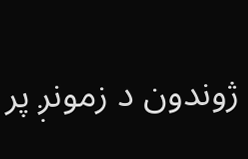ژوندون د زمونږ پر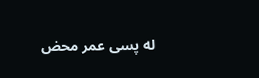له پسی عمر محض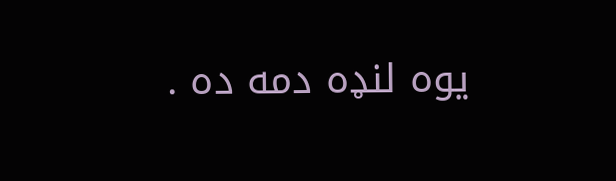یوه لنډه دمه ده .